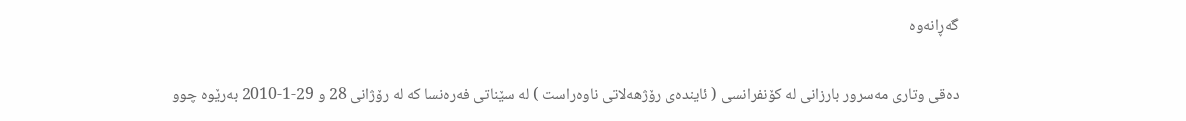گه‌ڕانه‌وه

ده‌قى وتارى مه‌سرور بارزانى له‌ كۆنفرانسى ( ئاینده‌ى رۆژهه‌لاتى ناوه‌راست ) له‌ سێناتى فه‌ره‌نسا كه‌ له‌ رۆژانى 28 و 29-1-2010 به‌رێوه‌ چوو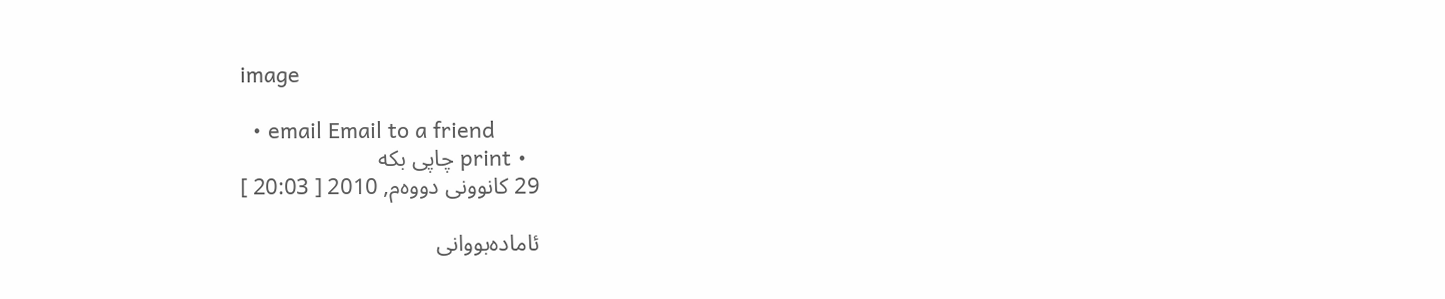image

  • email Email to a friend
  • print چاپی بکه‌
29 کانوونی دووه‌م, 2010 [ 20:03 ]

ئاماده‌بووانى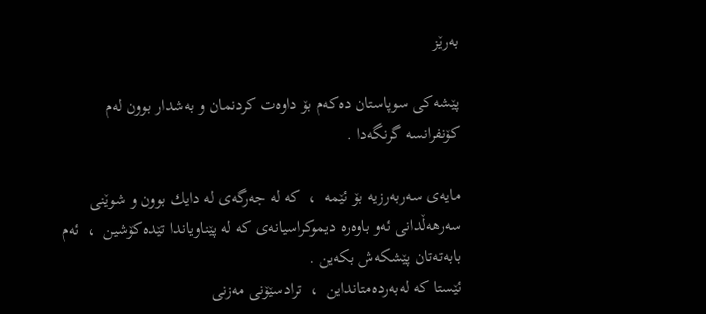به‌رێز

پێشه‌كى سوپاستان ده‌كه‌م بۆ داوه‌ت كردنمان و به‌شدار بوون له‌م كۆنفرانسه‌ گرنگه‌دا .

مایه‌ى سه‌ربه‌رزیه‌ بۆ ئێمه‌  ،  كه‌ له‌ جه‌رگه‌ى له‌ دایك بوون و شوێنى سه‌رهه‌ڵدانى ئه‌و باوه‌ره‌ دیموكراسیانه‌ى كه‌ له‌ پێناویاندا تێده‌كۆشین  ،  ئه‌م بابه‌ته‌تان پێشكه‌ش بكه‌ین .
ئێستا كه‌ له‌به‌رده‌متانداین  ،  ترادسێۆنى مه‌زنى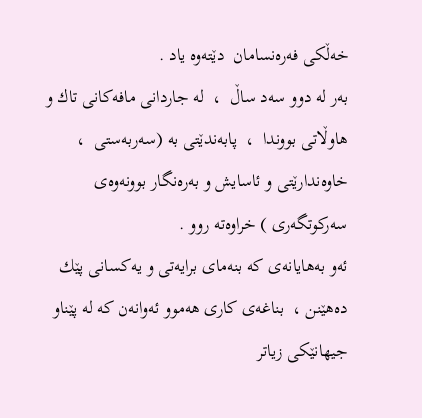خه‌ڵكى فه‌ره‌نسامان  دێته‌وه‌ یاد .
به‌ر له‌ دوو سه‌د ساڵ  ،  له‌ جاردانى مافه‌كانى تاك و هاوڵاتی بووندا  ،  پابه‌ندێتى به‌ (سه‌ربه‌ستى  ،  خاوه‌ندارێتى و ئاسایش و به‌ره‌نگار بوونه‌وه‌ى سه‌ركوتگه‌رى ) خراوه‌ته‌ روو .
ئه‌و به‌هایانه‌ى كه‌ بنه‌ماى برایه‌تى و یه‌كسانى پێك ده‌هێنن ،  بناغه‌ى كارى هه‌موو ئه‌وانه‌ن كه‌ له‌ پێناو جیهانێكى زیاتر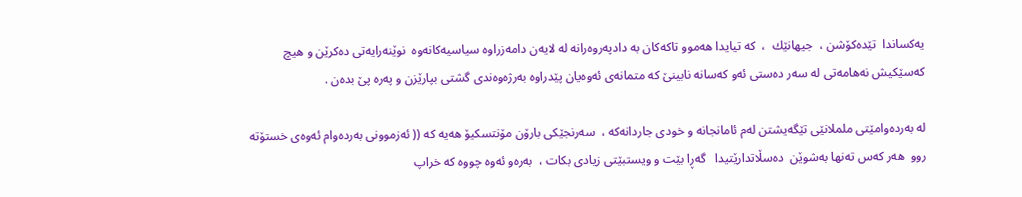یه‌كساندا  تێده‌كۆشن ،  جیهانێك  ،  كه‌ تیایدا هه‌موو تاكه‌كان به‌ دادپه‌روه‌رانه‌ له‌ لایه‌ن دامه‌زراوه‌ سیاسیه‌كانه‌وه‌  نوێنه‌رایه‌تى ده‌كرێن و هیچ كه‌سێكیش نه‌هامه‌تى له‌ سه‌ر ده‌ستى ئه‌و كه‌سانه‌ نابینێ كه‌ متمانه‌ى ئه‌وه‌یان پێدراوه‌ به‌رژه‌وه‌ندى گشتى بپارێزن و په‌ره‌ پێ بده‌ن .

له‌ به‌رده‌وامێتى ململانێى تێگه‌یشتن له‌م ئامانجانه‌ و خودى جاردانه‌كه‌ ،  سه‌رنجێكى بارۆن مۆنتسكیۆ هه‌یه‌ كه‌ (( ئه‌زموونى به‌رده‌وام ئه‌وه‌ى خستۆته‌ روو  هه‌ر كه‌س ته‌نها به‌شوێن  ده‌سڵاتدارێتیدا   گه‌ڕا بێت و ویستبێتى زیادى بكات ،  به‌ره‌و ئه‌وه‌ چووه‌ كه‌ خراپ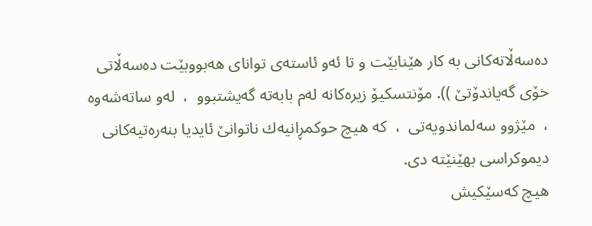ده‌سه‌ڵاته‌كانى به‌ كار هێنابێت و تا ئه‌و ئاسته‌ى تواناى هه‌بووبێت ده‌سه‌ڵاتى خۆى گه‌یاندۆتێ )). مۆنتسكیۆ زیره‌كانه‌ له‌م بابه‌ته‌ گه‌یشتبوو  ،  له‌و ساته‌شه‌وه‌  ،  مێژوو سه‌لماندویه‌تى  ،  كه‌ هیچ حوكمڕانیه‌ك ناتوانێ ئایدیا بنه‌ره‌تیه‌كانى دیموكراسى بهێنێته‌ دى.
هیچ كه‌سێكیش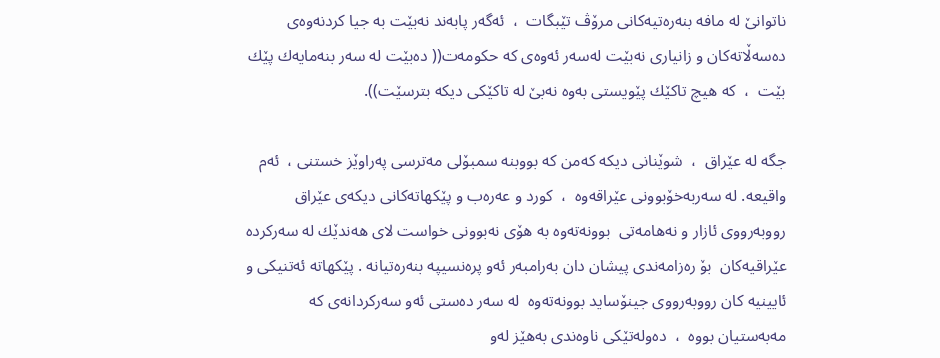ناتوانێ له‌ مافه‌ بنه‌ره‌تیه‌كانى مرۆڤ تێبگات  ،  ئه‌گه‌ر پابه‌ند نه‌بێت به‌ جیا كردنه‌وه‌ى ده‌سه‌ڵاته‌كان و زانیارى نه‌بێت له‌سه‌ر ئه‌وه‌ى كه‌ حكومه‌ت(( ده‌بێت له‌ سه‌ر بنه‌مایه‌ك پێك بێت  ،  كه‌ هیچ تاكێك پێویستى به‌وه‌ نه‌بێ له‌ تاكێكى دیكه‌ بترسێت)).

جگه‌ له‌ عێراق  ،  شوێنانى دیكه‌ كه‌من كه‌ بووبنه‌ سمبۆلى مه‌ترسى په‌راوێز خستنى ،  ئه‌م واقیعه‌. له‌ سه‌ربه‌خۆبوونى عێراقه‌وه‌  ،  كورد و عه‌ره‌ب و پێكهاته‌كانى دیكه‌ى عێراق رووبه‌رووى ئازار و نه‌هامه‌تى  بوونه‌ته‌وه‌ به‌ هۆى نه‌بوونى خواست لاى هه‌ندێك له‌ سه‌ركرده‌ عێراقیه‌كان  بۆ ره‌زامه‌ندى پیشان دان به‌رامبه‌ر ئه‌و پره‌نسیپه‌ بنه‌ره‌تیانه‌ . پێكهاته‌ ئه‌تنیكى و ئایینیه‌ كان رووبه‌رووى جینۆساید بوونه‌ته‌وه‌  له‌ سه‌ر ده‌ستى ئه‌و سه‌ركردانه‌ى كه‌ مه‌به‌ستیان بووه‌  ،  ده‌وله‌تێكى ناوه‌ندى به‌هێز له‌و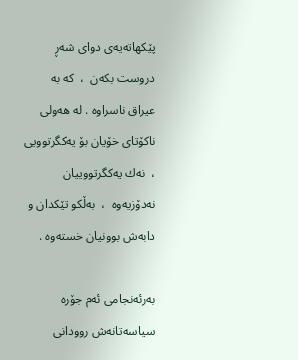پێكهاته‌یه‌ى دواى شه‌ڕ دروست بكه‌ن  ،  كه‌ به‌ عیراق ناسراوه‌ . له‌ هه‌ولى ناكۆتاى خۆیان بۆ یه‌كگرتوویى  ،  نه‌ك یه‌كگرتووییان نه‌دۆزیه‌وه‌  ،  به‌ڵكو تێكدان و دابه‌ش بوونیان خسته‌وه‌ .

به‌رئه‌نجامى ئه‌م جۆره‌ سیاسه‌تانه‌ش روودانى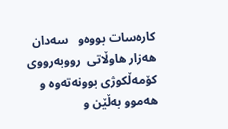كاره‌سات بووه‌و   سه‌دان هه‌زار هاوڵاتى  رووبه‌رووى كۆمه‌ڵكوژى بوونه‌ته‌وه‌ و هه‌موو به‌ڵێن و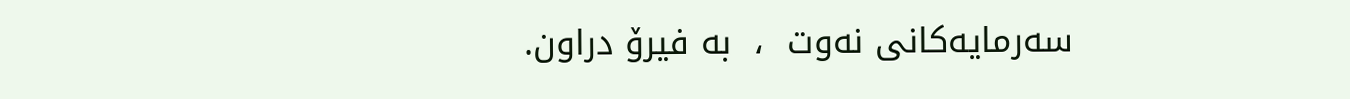سه‌رمایه‌كانى نه‌وت  ،  به‌ فیرۆ دراون.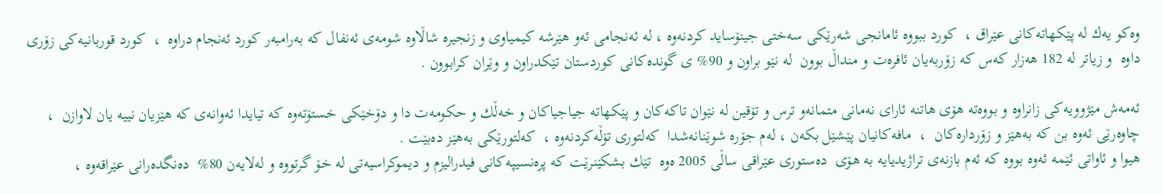وه‌كو یه‌ك له‌ پێكهاته‌كانى عێراق ،  كورد ببووه‌ ئامانجی شه‌رێكى سه‌ختى جینۆساید كردنه‌وه‌ ، له‌ ئه‌نجامى ئه‌و هێرشه‌ كیمیاوی و زنجیره‌ شاڵاوه‌ شومه‌ى ئه‌نفال كه‌ به‌رامبه‌ر كورد ئه‌نجام دراوه‌  ،  كورد قوربانیه‌كى زۆرى داوه‌  و زیاتر له‌ 182 هه‌زار كه‌س كه‌ زۆربه‌یان ئافره‌ت و منداڵ بوون  له‌ نێو براون و 90% ى گونده‌كانى كوردستان تێكدراون و وێران كرابوون .

ئه‌مه‌ش مێژوویه‌كى زانراوه‌ و بووه‌ته‌ هۆى هاتنه‌ ئاراى نه‌مانى متمانه‌و ترس و تۆقین له‌ نێوان تاكه‌كان و پێكهاته‌ جیاجیاكان و خه‌ڵك و حكومه‌ت دا و دۆخێكى خستۆته‌وه‌ كه‌ تیایدا ئه‌وانه‌ى كه‌ هێزیان نییه‌ یان لاوازن  ،  چاوه‌رێى ئه‌وه‌ بن كه‌ به‌هێز و زۆرداره‌كان  ،  مافه‌كانیان پێشێل بكه‌ن ، له‌م جۆره‌ شوێنانه‌شدا  كه‌لتورى تۆڵه‌كردنه‌وه‌ ،  كه‌لتورێكى به‌هێز ده‌بێت .
هیوا و ئاواتى ئێمه‌ ئه‌وه‌ بووه‌ كه‌ ئه‌م بازنه‌ى تراژیدیایه‌ به‌ هۆى  ده‌ستورى عێراقى ساڵى 2005 ه‌وه‌  تێك بشكێنرێت كه‌ پره‌نسیپه‌كانى فیدرالیزم و دیموكراسیه‌تى له‌ خۆ گرتووه‌ و له‌لایه‌ن 80%  ده‌نگده‌رانى عێراقه‌وه‌ ،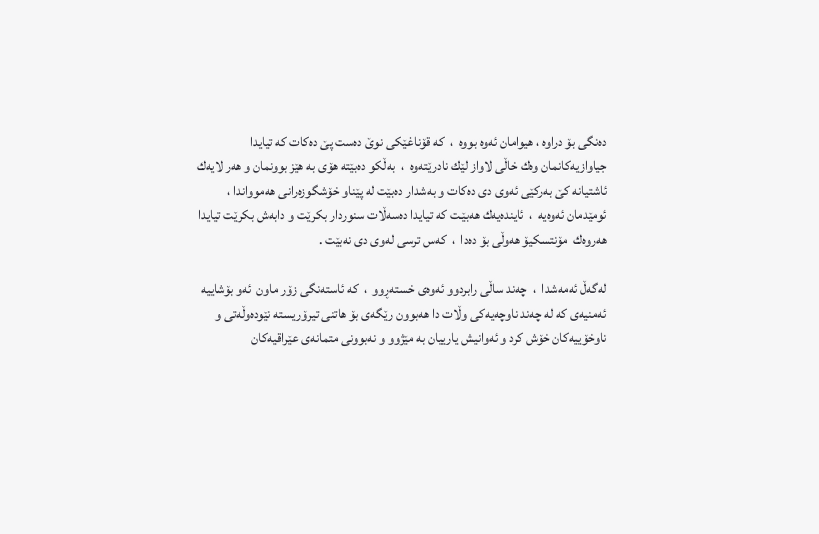ده‌نگى بۆ دراوه‌ ، هیوامان ئه‌وه‌ بووه‌  ،  كه‌ قۆناغێكى نوێ ده‌ست پێ ده‌كات كه‌ تیایدا جیاوازیه‌كانمان وه‌ك خاڵى لاواز لێك نادرێته‌وه‌  ،  به‌ڵكو ده‌بێته‌ هۆى به‌ هێز بوونمان و هه‌ر لایه‌ك ئاشتیانه‌ كێ به‌ركێى ئه‌وى دى ده‌كات و به‌شدار ده‌بێت له‌ پێناو خۆشگوزه‌رانى هه‌موواندا ،  ئومێدمان ئه‌وه‌یه‌  ،  ئاینده‌یه‌ك هه‌بێـت كه‌ تیایدا ده‌سه‌ڵات سنوردار بكرێت و دابه‌ش بكرێت تیایدا   هه‌روه‌ك  مۆنتسكیۆ هه‌وڵى بۆ ده‌دا  ،  كه‌س ترسى له‌وى دى نه‌بێت .

له‌گه‌ڵ ئه‌مه‌شدا  ،  چه‌ند ساڵى رابردوو ئه‌وه‌ى خسته‌ڕوو  ،  كه‌ ئاسته‌نگى زۆر ماون  ئه‌و بۆشاییه‌ ئه‌منیه‌ى كه‌ له‌ چه‌ند ناوچه‌یه‌كى وڵات دا هه‌بوون رێگه‌ى بۆ هاتنى تیرۆریسته‌ نێوده‌وڵه‌تى و ناوخۆییه‌كان خۆش كرد و ئه‌وانیش یارییان به‌ مێژوو و نه‌بوونى متمانه‌ى عێراقیه‌كان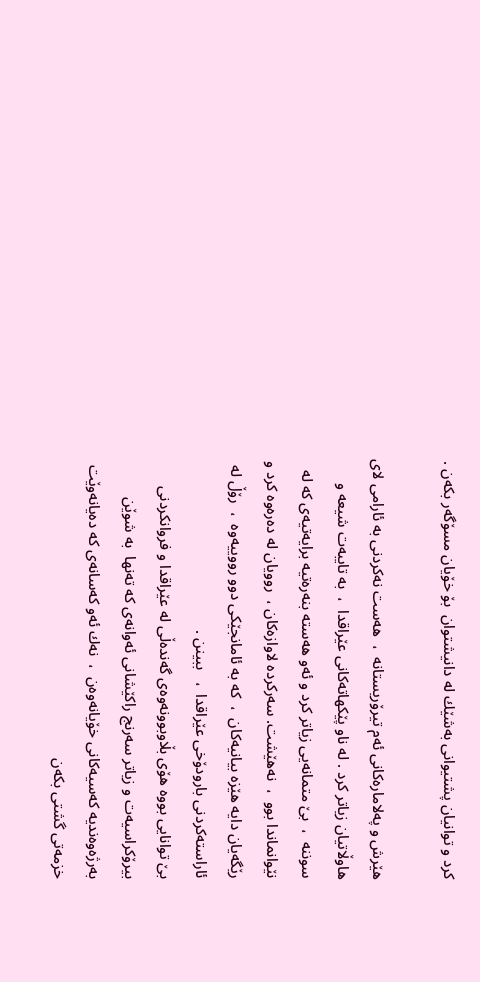كرد و توانیان پشتیوانى به‌شێك له‌ دانیشتوان  بۆ خۆیان مسۆگه‌ر بكه‌ن .

هێرش و په‌لاماره‌كانى ئه‌م تیرۆریستانه‌  ،  هه‌ست نه‌كردنى به‌ ئارامى لاى هاوڵاتیان زیاتر كرد . له‌ ناو پێكهاته‌كانى عێراقدا  ،  به‌ تایبه‌ت شیعه‌ و سوننه‌  ،  بێ متمانه‌یى زیاتر كرد و ئه‌و هه‌سته‌ بنه‌ره‌تیه‌ برایه‌تیه‌ى كه‌ له‌ نێوانماندا بوو  ،  نه‌هێشت. سه‌ركرده‌ لاوازه‌كان ،  روویان له‌ ده‌ره‌وه‌ كرد و رێگه‌یان دایه‌ هێزه‌ بیانیه‌كان  ،  كه‌ به‌ ئامانجێكى دوو رووییه‌وه‌  ،  رۆڵ له‌ ئاراسته‌كردنى بارودۆخى عێراقدا  ،   ببینن .
بێ توانایى بووه‌ هۆى بڵاوبوونه‌وه‌ى گه‌نده‌ڵى له‌ عێراقدا و فروانكردنى بیرۆكراسیه‌ت و زیاتر سه‌رنج راكێشانى ئه‌وانه‌ى كه‌ ته‌نها  به‌ شوێن به‌رژه‌وه‌ندیه‌ كه‌سیه‌كانى خۆیانه‌وه‌ن  ،  نه‌ك ئه‌و كه‌سانه‌ى كه‌ ده‌یانه‌وێت خزمه‌تى گشتى بكه‌ن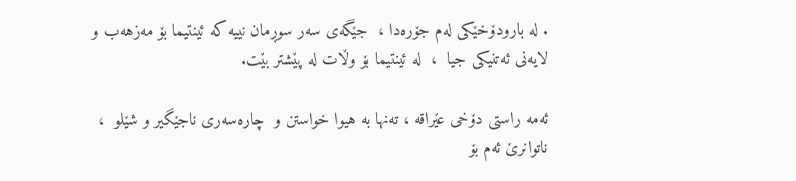. له‌ بارودۆخێكى له‌م جۆره‌دا ،  جێگه‌ى سه‌ر سوڕمان نییه‌ كه‌ ئینتیما بۆ مه‌زهه‌ب و لایه‌نى ئه‌تنیكى جیا  ،  له‌ ئینتیما بۆ وڵات له‌ پێشتر بێت.

ئه‌مه‌ راستى دۆخى عێراقه‌ ، ته‌نها به‌ هیوا خواستن و  چاره‌سه‌رى ناجێگیر و شێلو  ،  ناتوانرێ ئه‌م بۆ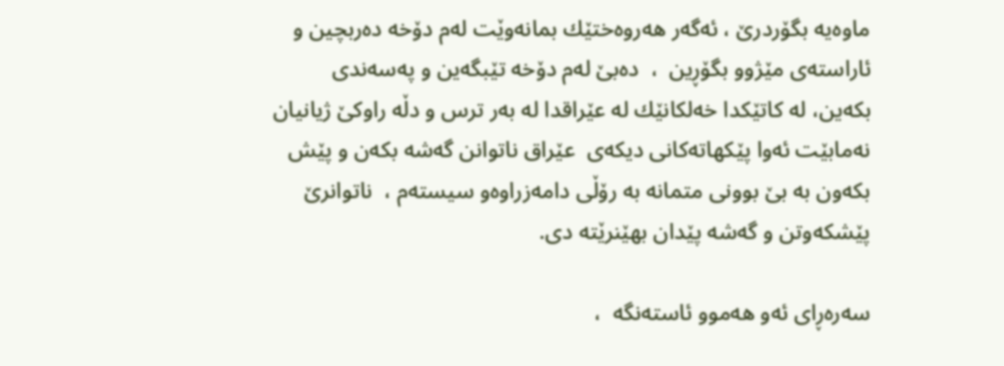ماوه‌یه‌ بگۆردرێ ، ئه‌گه‌ر هه‌روه‌ختێك بمانه‌وێت له‌م دۆخه‌ ده‌ربچین و ئاراسته‌ى مێژوو بگۆڕین  ،  ده‌بێ له‌م دۆخه‌ تێبگه‌ین و په‌سه‌ندى بكه‌ین، له‌ كاتێكدا خه‌لكانێك له‌ عێراقدا له‌ به‌ر ترس و دڵه‌ راوكێ ژیانیان نه‌مابێت ئه‌وا پێكهاته‌كانى دیكه‌ى  عێراق ناتوانن گه‌شه‌ بكه‌ن و پێش بكه‌ون به‌ بێ بوونى متمانه‌ به‌ رۆڵى دامه‌زراوه‌و سیسته‌م ،  ناتوانرێ پێشكه‌وتن و گه‌شه‌ پێدان بهێنرێته‌ دى.

سه‌ره‌ڕاى ئه‌و هه‌موو ئاسته‌نگه‌  ،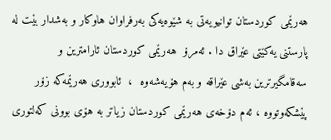هه‌رێمى كوردستان توانیویه‌تى به‌ شێوه‌یه‌كى به‌رفراوان هاوكار و به‌شدار بێت له‌ پارستنى یه‌كێتى عێراق دا . ئه‌مرۆ  هه‌رێمى كوردستان ئارامترین و سه‌قامگیرترین به‌شى عێراقه‌ و به‌م هۆیه‌شه‌وه‌  ،  ئابوورى هه‌رێمه‌كه‌ زۆر پێشكه‌وتووه‌ ، ئه‌م دۆخه‌ى هه‌رێمى كوردستان زیاتر به‌ هۆى بوونى كه‌لتورى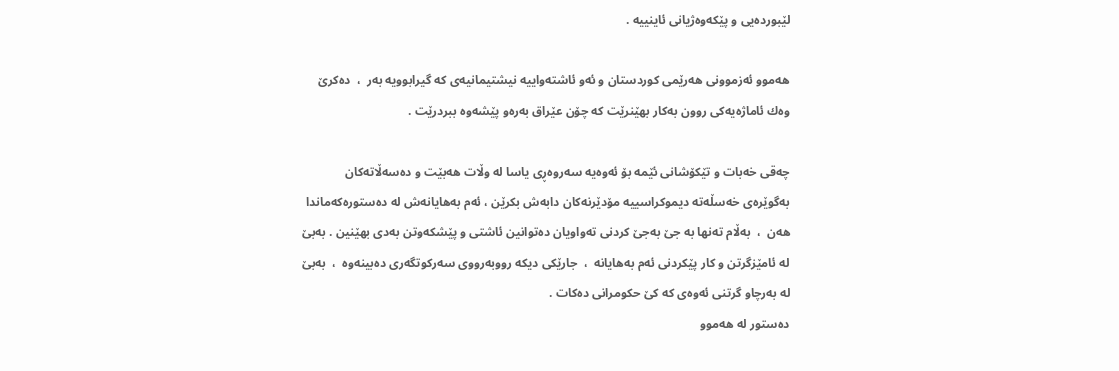لێبورده‌یى و پێكه‌وه‌ژیانى ئاینییه‌ .

هه‌موو ئه‌زموونى هه‌رێمى كوردستان و ئه‌و ئاشته‌واییه‌ نیشتیمانیه‌ى كه‌ گیرابوویه‌ به‌ر  ،  ده‌كرێ وه‌ك ئاماژه‌یه‌كى روون به‌كار بهێنرێت كه‌ چۆن عێراق به‌ره‌و پێشه‌وه‌ ببردرێت .

چه‌قى خه‌بات و تێكۆشانى ئێمه‌ بۆ ئه‌وه‌یه‌ سه‌روه‌ڕى یاسا له‌ وڵات هه‌بێت و ده‌سه‌ڵاته‌كان به‌گوێره‌ى خه‌سڵه‌ته‌ دیموكراسییه‌ مۆدێرنه‌كان دابه‌ش بكرێن ، ئه‌م به‌هایانه‌ش له‌ ده‌ستوره‌كه‌ماندا هه‌ن  ،  به‌ڵام ته‌نها به‌ جێ به‌جێ كردنى ته‌واویان ده‌توانین ئاشتى و پێشكه‌وتن به‌دى بهێنین . به‌بێ له‌ ئامێزگرتن و كار پێكردنى ئه‌م به‌هایانه‌  ،  جارێكى دیكه‌ رووبه‌رووى سه‌ركوتگه‌رى ده‌بینه‌وه‌  ،  به‌بێ له‌ به‌رچاو گرتنى ئه‌وه‌ى كه‌ كێ حكومرانى ده‌كات .
ده‌ستور له‌ هه‌موو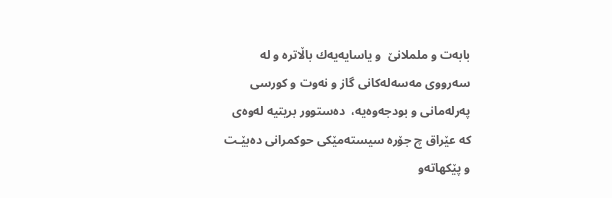بابه‌ت و ململانێ  و یاسایه‌یه‌ك باڵاتره‌ و له‌ سه‌رووى مه‌سه‌له‌كانى گاز و نه‌وت و كورسى په‌رله‌مانى و بودجه‌وه‌یه‌،  ده‌ستوور بریتیه‌ له‌وه‌ى كه‌ عێراق چ جۆره‌ سیسته‌مێكى حوكمرانى ده‌بێـت و پێكهاته‌و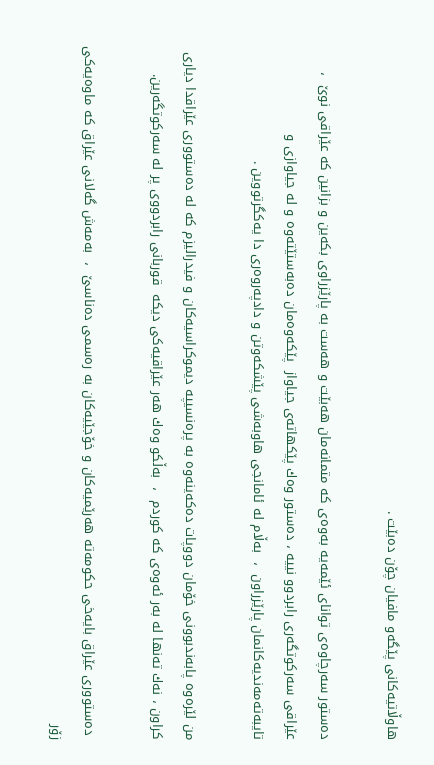هاوڵاتیه‌كانى پێگه‌و مافیان چۆن ده‌بێت .

ده‌ستور سه‌رچاوه‌ى تواناى ئێمه‌یه‌ به‌وه‌ى كه‌ متمانه‌مان هه‌بێت و هه‌ست به‌ پارێزراوى بكه‌ین و بزانین كه‌ عێراقى نوێ  ،  عێراقى سه‌ركوتگه‌رى رابردوو نییه‌ ، ده‌ستور وه‌ك پێكهاته‌ى جیاواز  پێكه‌وه‌مان ده‌به‌ستێته‌وه‌ و له‌ جیاوازى و تایبه‌ته‌مه‌ندیه‌كانمان پارێزراون  ،  به‌ڵام له‌ ئامانجى هاوبه‌شى پێشكه‌وتن و دادپه‌روه‌ری دا یه‌كگرتووین .

من لێره‌وه‌ پابه‌ندبوونى خۆمان دووپات ده‌كه‌ینه‌وه‌ به‌ پره‌نسیپه‌ دیموكراسیه‌كان و فیدرالیزم كه‌ له‌ ده‌ستوورى عێراقدا دیاری كراون ، نه‌ك ته‌نها له‌ به‌ر ئه‌وه‌ى كه‌ كوردم  ،  به‌ڵكو وه‌ك هه‌ر عێراقیه‌كى دیكه‌  قوربانى رابردووى پر له‌ سه‌ركوتگه‌رین.

 ده‌ستوورى عێراق بایه‌خى حكومه‌ته‌ هه‌رێمیه‌كان و خۆجێیه‌كان به‌ ره‌سمى ده‌ناسێ  ،  به‌مه‌ش گه‌لانى عێراق كه‌ ماوه‌یه‌كى زۆر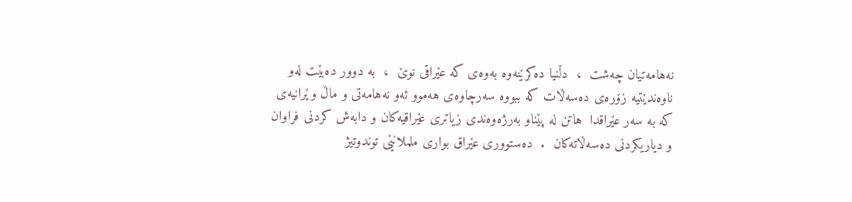نه‌هامه‌تیان چه‌شت  ،  دڵنیا ده‌كرێنه‌وه‌ به‌وه‌ى كه‌ عێراقى نوێ  ،  به‌ دوور ده‌بێت له‌و ناوه‌ندێتیه‌ زۆره‌ى ده‌سه‌ڵات كه‌ ببووه‌ سه‌رچاوه‌ى هه‌موو ئه‌و نه‌هامه‌تى و ماڵ وێرانیه‌ى كه‌ به‌ سه‌ر عێراقدا  هاتن له‌ پێناو به‌رژه‌وه‌ندى زیاترى عێراقیه‌كان و دابه‌ش كردنى فراوان و دیاریكردنى ده‌سه‌ڵاته‌كان  .  ده‌ستوورى عێراق بوارى ململانێى توندوتیژ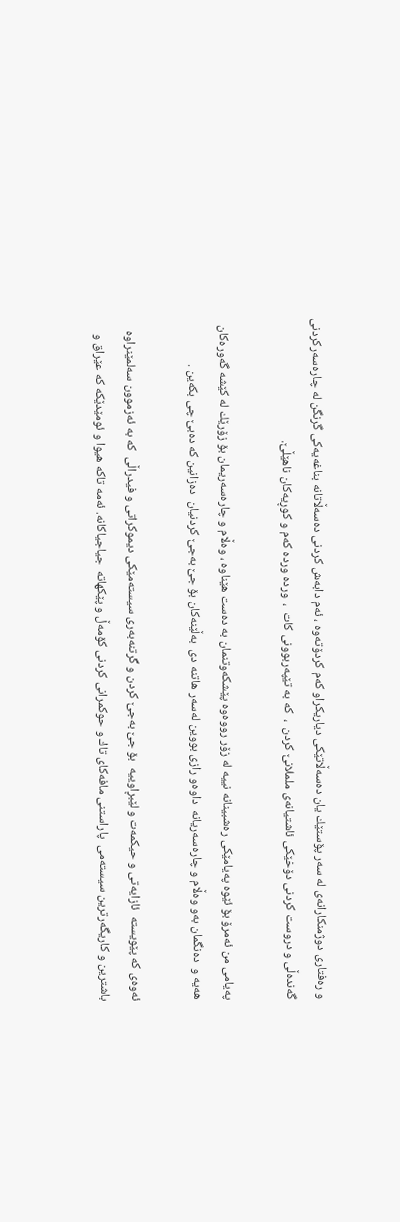و ره‌فتارى دوژمنكارانه‌ى له‌ سه‌ر پۆستێك یان ده‌سه‌ڵاتێكى دیاریكراو كه‌م كردۆته‌وه‌ ، ئه‌م دابه‌ش كردنى ده‌سه‌ڵاتانه‌ بناغه‌یه‌كى گرنگن له‌ چاره‌سه‌ركردنى گه‌نده‌ڵى و دروست كردنى دۆخێكى ئاشتیانه‌ى ململانێ كردن  ،  كه‌ به‌ تێپه‌ربوونى كات  ،  ورده‌ ورده‌ كه‌م و كوڕیه‌كان ناهێڵێ.

په‌یامى من ئه‌مرۆ بۆ ئێوه‌ په‌یامێكى ره‌شبینانه‌ نییه‌ له‌ زۆر رووه‌وه‌ پێشكه‌وتنمان به‌ ده‌ست هێناوه‌ ، وه‌ڵام و چاره‌سه‌ریمان بۆ زۆرێك له‌ كێشه‌ گه‌وره‌كان هه‌یه‌ و  ده‌نگمان به‌و وه‌ڵام و چاره‌سه‌ریانه‌  داوه‌و رازى بووین له‌سه‌ر هاتنه‌ دى  به‌ڵێنه‌كان بۆ جێ به‌جێ كردنیان  ده‌زانین كه‌ ده‌بێ چى بكه‌ین .

ئه‌وه‌ى كه‌ پێویسته‌  ئازایه‌تى و حیكمه‌ت و لێبڕاوییه‌  بۆ جێ به‌جێ كردن و گرتنه‌به‌رى سیسته‌مێكى دیموكراتى و فیدراڵى  كه‌ به‌ ئه‌زموون سه‌لمێنراوه‌ باشترین و كاریگه‌رترین سیسته‌مى  پاراستنى مافه‌كاى تاك و حوكمرانى كردنى كۆمه‌ڵ و پێكهاته‌  جیاجیاكانه‌. ئه‌مه‌ تاكه‌ هیوا و ئومێدێكه‌ كه‌ عێراق و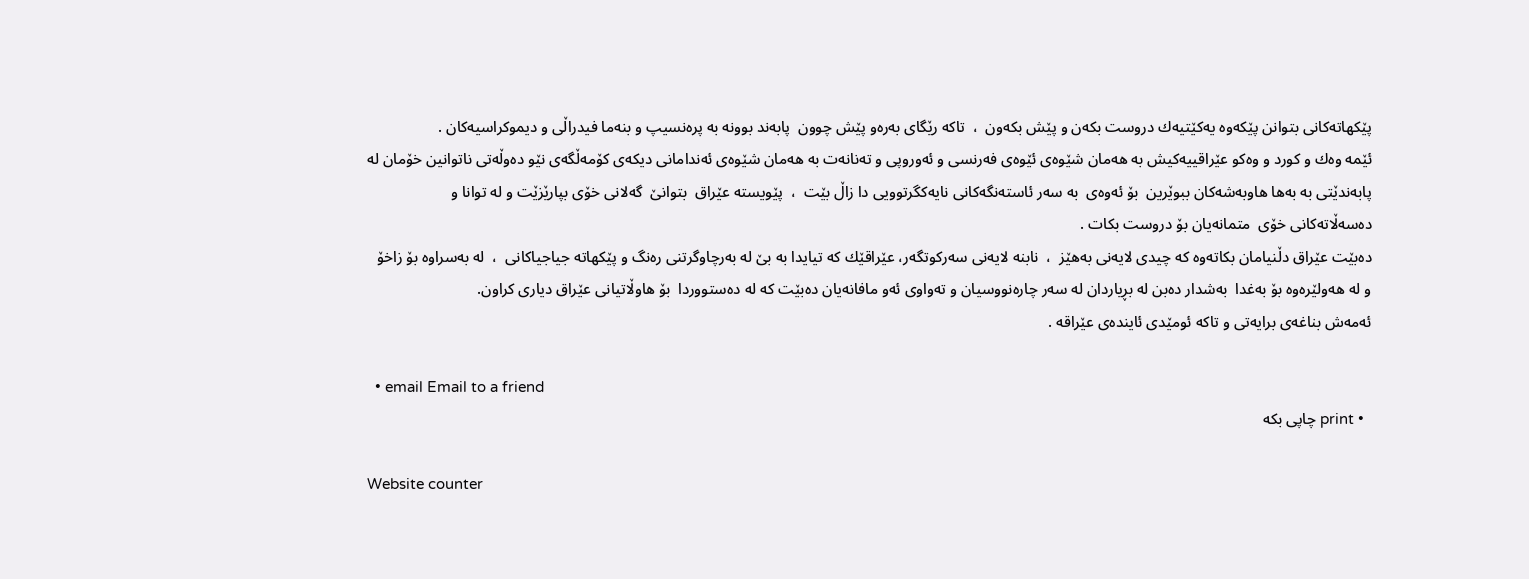پێكهاته‌كانى بتوانن پێكه‌وه‌ یه‌كێتیه‌ك دروست بكه‌ن و پێش بكه‌ون  ،  تاكه‌ رێگاى به‌ره‌و پێش چوون  پابه‌ند بوونه‌ به‌ پره‌نسیپ و بنه‌ما فیدراڵى و دیموكراسیه‌كان .
ئێمه‌ وه‌ك و كورد و وه‌كو عێراقییه‌كیش به‌ هه‌مان شێوه‌ى ئێوه‌ى فه‌رنسى و ئه‌وروپى و ته‌نانه‌ت به‌ هه‌مان شێوه‌ى ئه‌ندامانى دیكه‌ى كۆمه‌ڵگه‌ى نێو ده‌وڵه‌تى ناتوانین خۆمان له‌ پابه‌ندێتى به‌ به‌ها هاوبه‌شه‌كان ببوێرین  بۆ ئه‌وه‌ى  به‌ سه‌ر ئاسته‌نگه‌كانى نایه‌كگرتوویى دا زاڵ بێت  ،  پێویسته‌ عێراق  بتوانێ  گه‌لانى خۆى بپارێزێت و له‌ توانا و ده‌سه‌ڵاته‌كانى خۆى  متمانه‌یان بۆ دروست بكات .
ده‌بێت عێراق دڵنیامان بكاته‌وه‌ كه‌ چیدى لایه‌نى به‌هێز  ،  نابنه‌ لایه‌نى سه‌ركوتگه‌ر، عێراقێك كه‌ تیایدا به‌ بێ له‌ به‌رچاوگرتنى ره‌نگ و پێكهاته‌ جیاجیاكانى  ،  له‌ به‌سراوه‌ بۆ زاخۆ و له‌ هه‌ولێره‌وه‌ بۆ به‌غدا  به‌شدار ده‌بن له‌ بڕیاردان له‌ سه‌ر چاره‌نووسیان و ته‌واوى ئه‌و مافانه‌یان ده‌بێت كه‌ له‌ ده‌ستووردا  بۆ هاوڵاتیانى عێراق دیارى كراون.
ئه‌مه‌ش بناغه‌ى برایه‌تى و تاكه‌ ئومێدى ئاینده‌ى عێراقه‌ .

  • email Email to a friend
  • print چاپی بکه‌

Website counter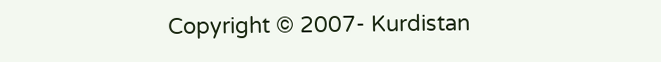Copyright © 2007- Kurdistan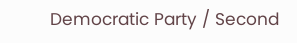Democratic Party / Second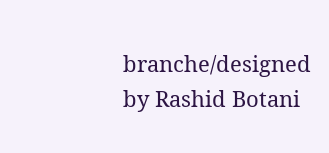branche/designed by Rashid Botani